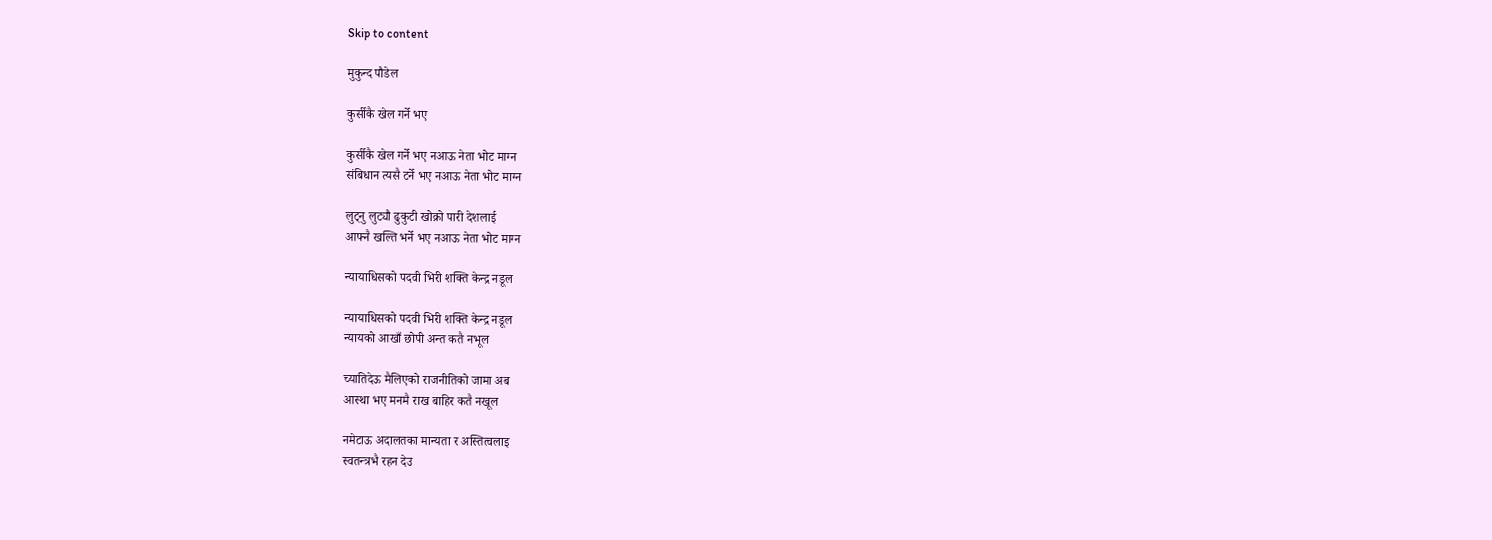Skip to content

मुकुन्द पौडेल

कुर्सीकै खेल गर्ने भए

कुर्सीकै खेल गर्ने भए नआऊ नेता भोट माग्न
संबिधान त्यसै टर्ने भए नआऊ नेता भोट माग्न

लुट्नु लुट्यौ ढुकुटी खोक्रो पारी देशलाई
आफ्नै खल्ति भर्ने भए नआऊ नेता भोट माग्न

न्यायाधिसको पदवी भिरी शक्ति केन्द्र नडूल

न्यायाधिसको पदवी भिरी शक्ति केन्द्र नडूल
न्यायको आखाँ छोपी अन्त कतै नभूल

च्यातिदेऊ मैलिएको राजनीतिको जामा अब
आस्था भए मनमै राख बाहिर कतै नखूल

नमेटाऊ अदालतका मान्यता र अस्तित्वलाइ
स्वतन्त्रभै रहन देउ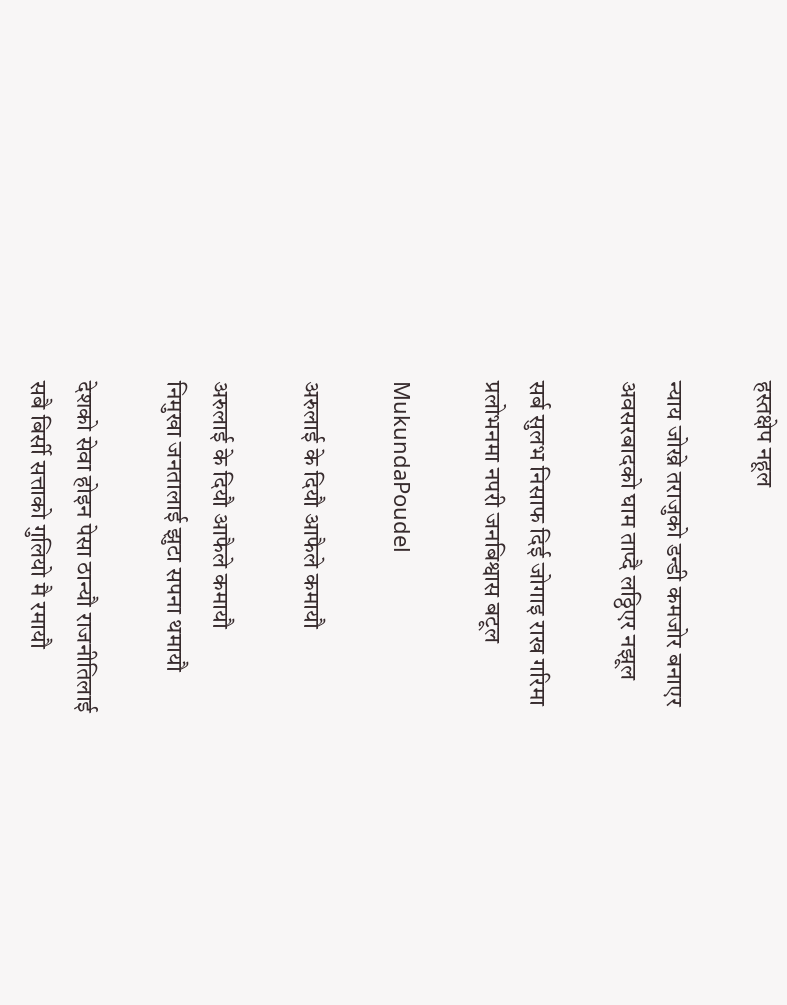हस्तक्षेप नहूल

न्याय जोख्ने तराजुको डन्डी कमजोर बनाएर
अवसरबादको घाम ताप्दै लठ्ठिएर नझूल

सर्ब सुलभ निसाफ दिई जोगाइ राख गरिमा
प्रलोभनमा नपरी जनबिश्वास बटूल

MukundaPoudel

अरुलाई के दियौ आफैले कमायौ

अरुलाई के दियौ आफैले कमायौ
निमुखा जनतालाई झुटा सपना थमायौ

देशको सेवा होइन पेसा ठान्यौ राजनीतिलाई
सबै बिर्सी सत्ताको गुलियो मै रमायौ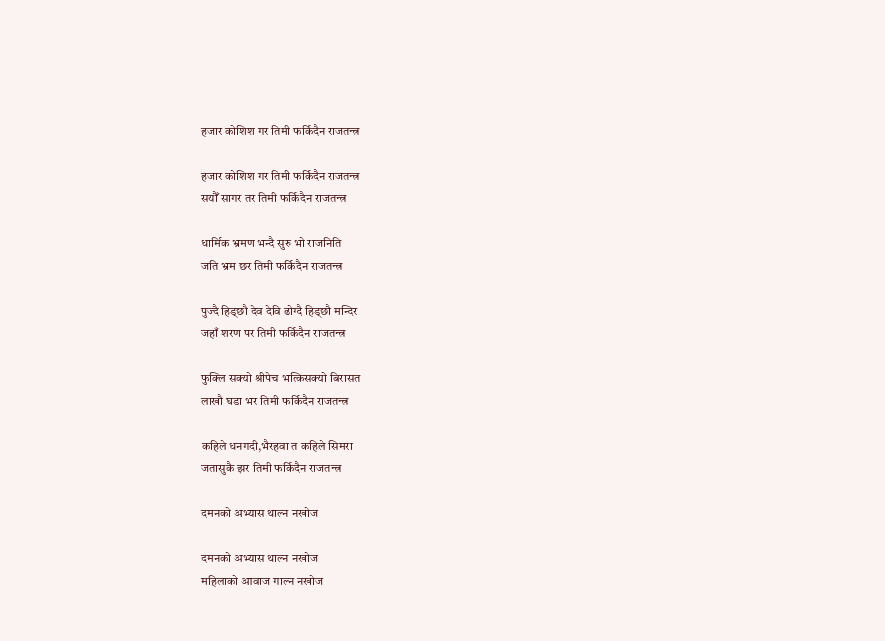हजार कोशिश गर तिमी फर्किदैन राजतन्त्र

हजार कोशिश गर तिमी फर्किदैन राजतन्त्र
सयौँ सागर तर तिमी फर्किदैन राजतन्त्र

धार्मिक भ्रमण भन्दै सुरु भो राजनिति
जति भ्रम छर तिमी फर्किदैन राजतन्त्र

पुज्दै हिड्छौ देव देवि ढोग्दै हिड्छौ मन्दिर
जहाँ शरण पर तिमी फर्किदैन राजतन्त्र

फुक्लि सक्यो श्रीपेच भत्किसक्यो बिरासत
लाखौ घडा भर तिमी फर्किदैन राजतन्त्र

कहिले धनगदी,भैरहवा त कहिले सिमरा
जतासुकै झर तिमी फर्किदैन राजतन्त्र

दमनको अभ्यास थाल्न नखोज

दमनको अभ्यास थाल्न नखोज
महिलाको आवाज गाल्न नखोज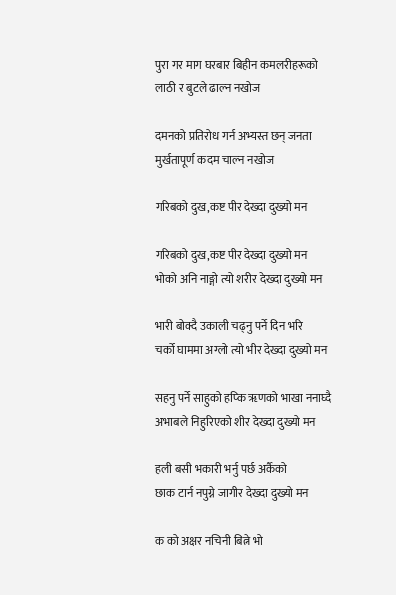पुरा गर माग घरबार बिहीन कमलरीहरूको
लाठी र बुटले ढाल्न नखोज

दमनको प्रतिरोध गर्न अभ्यस्त छन् जनता
मुर्खतापूर्ण कदम चाल्न नखोज

गरिबको दुख,कष्ट पीर देख्दा दुख्यो मन

गरिबको दुख,कष्ट पीर देख्दा दुख्यो मन
भोको अनि नाङ्गो त्यो शरीर देख्दा दुख्यो मन

भारी बोक्दै उकाली चढ्नु पर्ने दिन भरि
चर्को घाममा अग्लो त्यो भीर देख्दा दुख्यो मन

सहनु पर्ने साहुको हप्कि ॠणको भाखा ननाघ्दै
अभाबले निहुरिएको शीर देख्दा दुख्यो मन

हली बसी भकारी भर्नु पर्छ अर्कैको
छाक टार्न नपुग्ने जागीर देख्दा दुख्यो मन

क को अक्षर नचिनी बित्ने भो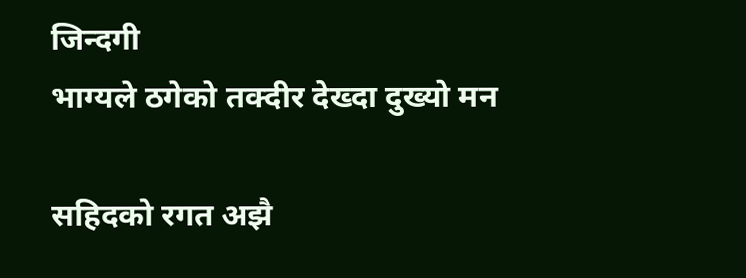जिन्दगी
भाग्यले ठगेको तक्दीर देख्दा दुख्यो मन

सहिदको रगत अझै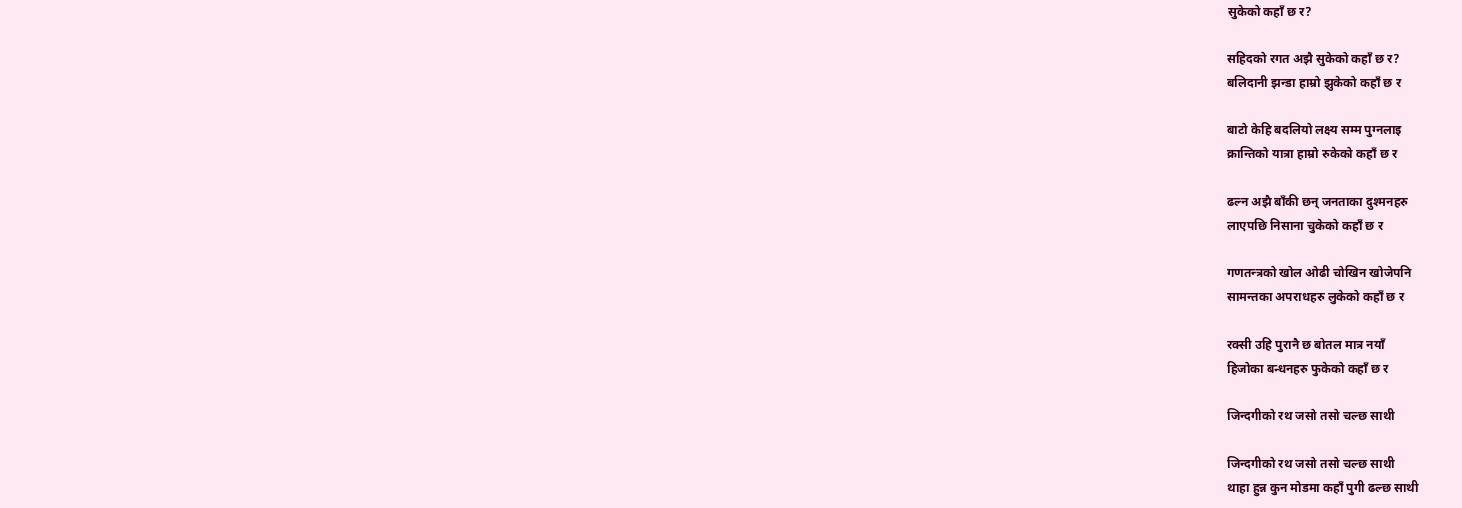सुकेको कहाँ छ र?

सहिदको रगत अझै सुकेको कहाँ छ र?
बलिदानी झन्डा हाम्रो झुकेको कहाँ छ र

बाटो केहि बदलियो लक्ष्य सम्म पुग्नलाइ
क्रान्तिको यात्रा हाम्रो रुकेको कहाँ छ र

ढल्न अझै बाँकी छन् जनताका दुश्मनहरु
लाएपछि निसाना चुकेको कहाँ छ र

गणतन्त्रको खोल ओढी चोखिन खोजेपनि
सामन्तका अपराधहरु लुकेको कहाँ छ र

रक्सी उहि पुरानै छ बोतल मात्र नयाँ
हिजोका बन्धनहरु फुकेको कहाँ छ र

जिन्दगीको रथ जसो तसो चल्छ साथी

जिन्दगीको रथ जसो तसो चल्छ साथी
थाहा हुन्न कुन मोडमा कहाँ पुगी ढल्छ साथी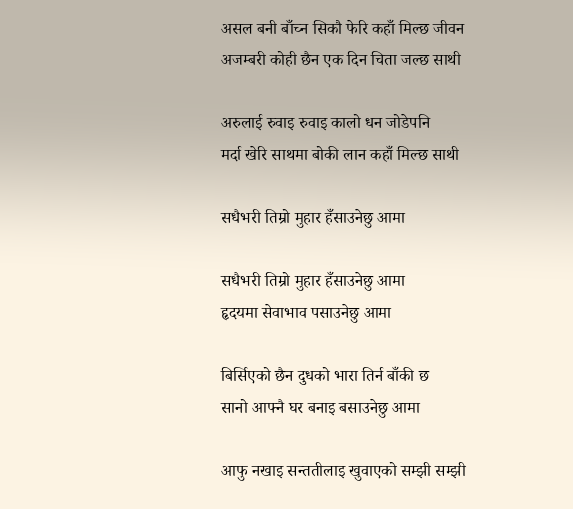असल बनी बाँच्न सिकौ फेरि कहाँ मिल्छ जीवन
अजम्बरी कोही छैन एक दिन चिता जल्छ साथी

अरुलाई रुवाइ रुवाइ कालो धन जोडेपनि
मर्दा खेरि साथमा बोकी लान कहाँ मिल्छ साथी

सधैभरी तिम्रो मुहार हँसाउनेछु आमा

सधैभरी तिम्रो मुहार हँसाउनेछु आमा
हृदयमा सेवाभाव पसाउनेछु आमा

बिर्सिएको छैन दुधको भारा तिर्न बाँकी छ
सानो आफ्नै घर बनाइ बसाउनेछु आमा

आफु नखाइ सन्ततीलाइ खुवाएको सम्झी सम्झी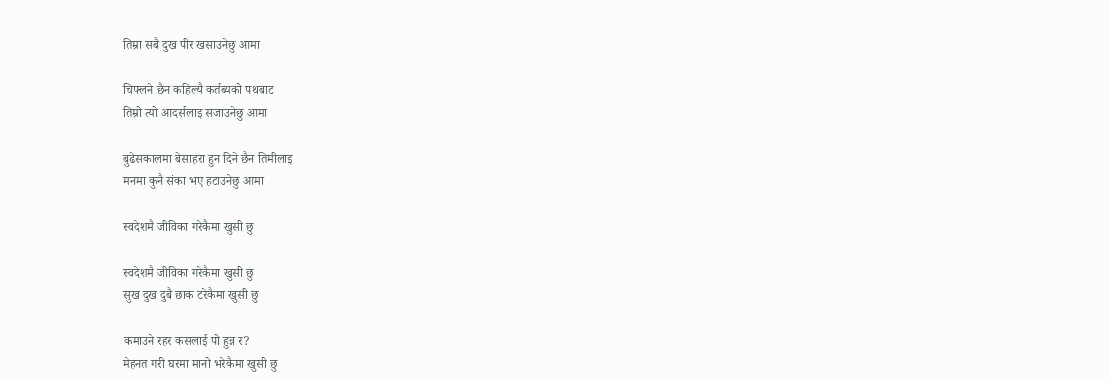तिम्रा सबै दुख पीर खसाउनेछु आमा

चिफ्लने छैन कहिल्यै कर्तब्यको पथबाट
तिम्रो त्यो आदर्सलाइ सजाउनेछु आमा

बुढेसकालमा बेसाहरा हुन दिने छैन तिमीलाइ
मनमा कुनै संका भए हटाउनेछु आमा

स्वदेशमै जीविका गरेकैमा खुसी छु

स्वदेशमै जीविका गरेकैमा खुसी छु
सुख दुख दुबै छाक टरेकैमा खुसी छु

कमाउने रहर कसलाई पो हुन्न र?
मेहनत गरी घरमा मानो भरेकैमा खुसी छु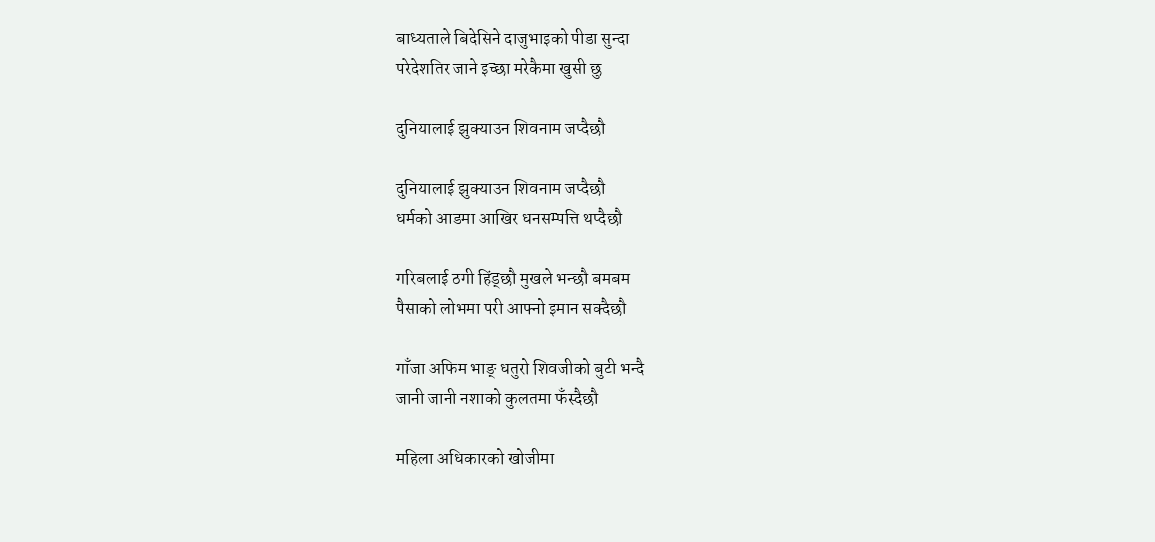बाध्यताले बिदेसिने दाजुभाइको पीडा सुन्दा
परेदेशतिर जाने इच्छा मरेकैमा खुसी छु

दुनियालाई झुक्याउन शिवनाम जप्दैछौ

दुनियालाई झुक्याउन शिवनाम जप्दैछौ
धर्मको आडमा आखिर धनसम्पत्ति थप्दैछौ

गरिबलाई ठगी हिंड्छौ मुखले भन्छौ बमबम
पैसाको लोभमा परी आफ्नो इमान सक्दैछौ

गाँजा अफिम भाङ् धतुरो शिवजीको बुटी भन्दै
जानी जानी नशाको कुलतमा फँस्दैछौ

महिला अधिकारको खोजीमा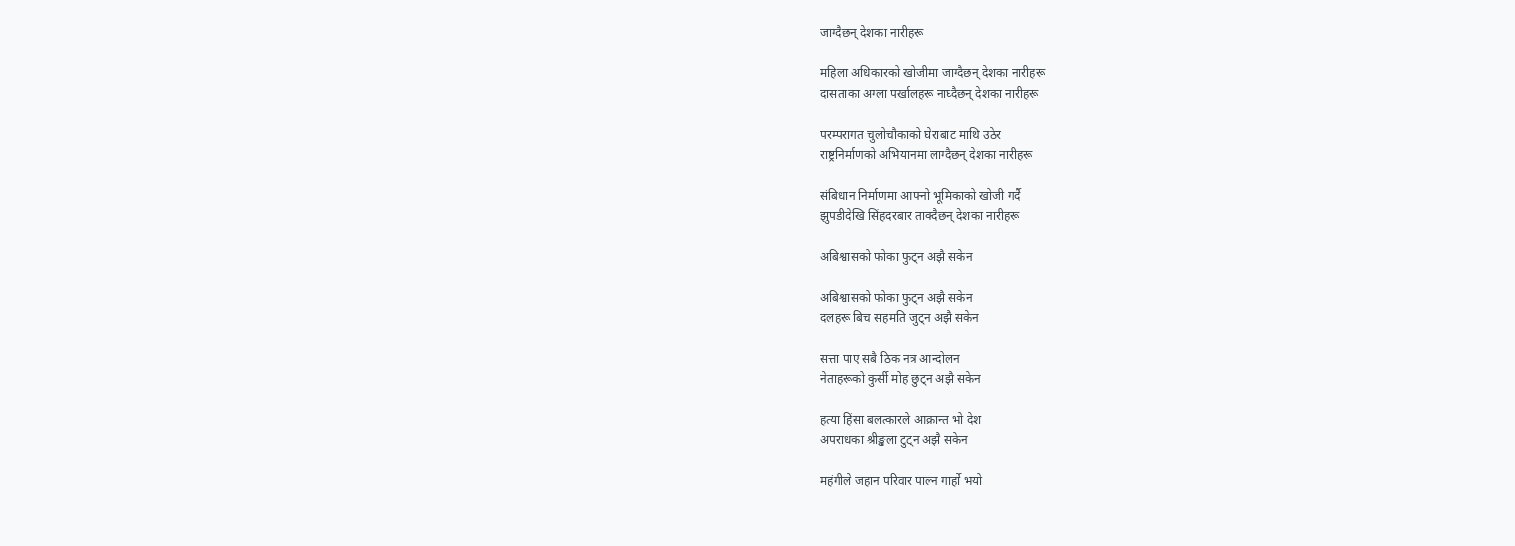जाग्दैछन् देशका नारीहरू

महिला अधिकारको खोजीमा जाग्दैछन् देशका नारीहरू
दासताका अग्ला पर्खालहरू नाघ्दैछन् देशका नारीहरू

परम्परागत चुलोचौकाको घेराबाट माथि उठेर
राष्ट्रनिर्माणको अभियानमा लाग्दैछन् देशका नारीहरू

संबिधान निर्माणमा आफ्नो भूमिकाको खोजी गर्दै
झुपडीदेखि सिंहदरबार ताक्दैछन् देशका नारीहरू

अबिश्वासको फोका फुट्न अझै सकेन

अबिश्वासको फोका फुट्न अझै सकेन
दलहरू बिच सहमति जुट्न अझै सकेन

सत्ता पाए सबै ठिक नत्र आन्दोलन
नेताहरूको कुर्सी मोह छुट्न अझै सकेन

हत्या हिंसा बलत्कारले आक्रान्त भो देश
अपराधका श्रीङ्खला टुट्न अझै सकेन

महंगीले जहान परिवार पाल्न गार्हो भयो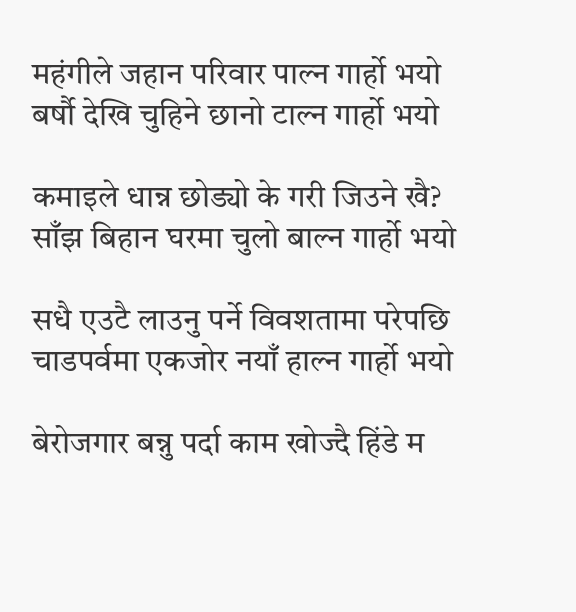महंगीले जहान परिवार पाल्न गार्हो भयो
बर्षौ देखि चुहिने छानो टाल्न गार्हो भयो

कमाइले धान्न छोड्यो के गरी जिउने खै?
साँझ बिहान घरमा चुलो बाल्न गार्हो भयो

सधै एउटै लाउनु पर्ने विवशतामा परेपछि
चाडपर्वमा एकजोर नयाँ हाल्न गार्हो भयो

बेरोजगार बन्नु पर्दा काम खोज्दै हिंडे म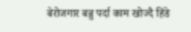बेरोजगार बन्नु पर्दा काम खोज्दै हिंडे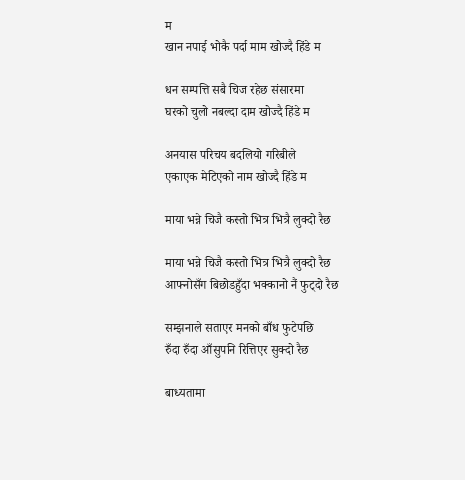म
खान नपाई भोकै पर्दा माम खोज्दै हिंडे म

धन सम्पत्ति सबै चिज रहेछ संसारमा
घरको चुलो नबल्दा दाम खोज्दै हिंडे म

अनयास परिचय बदलियो गरिबीले
एकाएक मेटिएको नाम खोज्दै हिंडे म

माया भन्ने चिजै कस्तो भित्र भित्रै लुक्दो रैछ

माया भन्ने चिजै कस्तो भित्र भित्रै लुक्दो रैछ
आफ्नोसँग बिछोडहुँदा भक्कानो नैं फुट्दो रैछ

सम्झनाले सताएर मनको बाँध फुटेपछि
रुँदा रुँदा आँसुपनि रित्तिएर सुक्दो रैछ

बाध्यतामा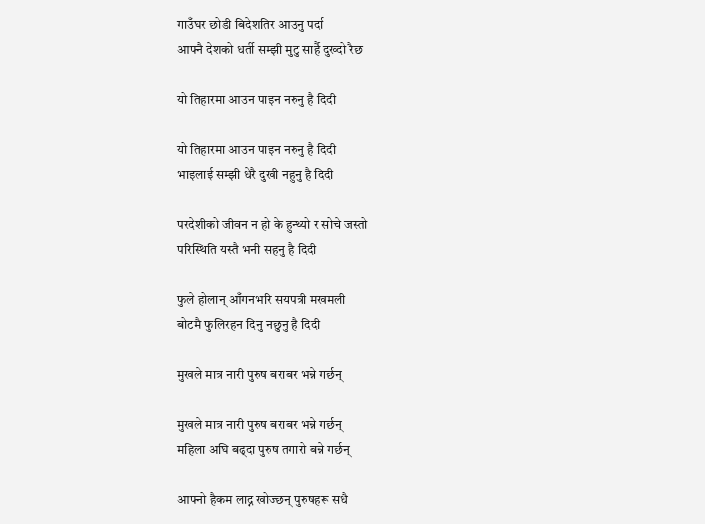गाउँघर छोडी बिदेशतिर आउनु पर्दा
आफ्नै देशको धर्ती सम्झी मुटु सार्है दुख्दो रैछ

यो तिहारमा आउन पाइन नरुनु है दिदी

यो तिहारमा आउन पाइन नरुनु है दिदी
भाइलाई सम्झी धेरै दुखी नहुनु है दिदी

परदेशीको जीवन न हो के हुन्थ्यो र सोचे जस्तो
परिस्थिति यस्तै भनी सहनु है दिदी

फुले होलान् आँगनभरि सयपत्री मखमली
बोटमै फुलिरहन दिनु नछुनु है दिदी

मुखले मात्र नारी पुरुष बराबर भन्ने गर्छन्

मुखले मात्र नारी पुरुष बराबर भन्ने गर्छन्
महिला अघि बढ्दा पुरुष तगारो बन्ने गर्छन्

आफ्नो हैकम लाद्न खोज्छन् पुरुषहरू सधै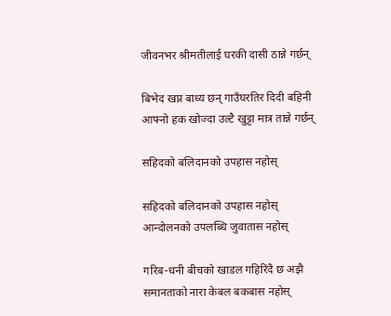जीवनभर श्रीमतीलाई घरकी दासी ठान्ने गर्छन्

बिभेद खप्न बाध्य छन् गाउँघरतिर दिदी बहिनी
आफ्नो हक खोज्दा उल्टै खुट्टा मात्र तान्ने गर्छन्

सहिदको बलिदानको उपहास नहोस्

सहिदको बलिदानको उपहास नहोस्
आन्दोलनको उपलब्धि जुवातास नहोस्

गरिब-धनी बीचको खाडल गहिरिंदै छ अझै
समानताको नारा केबल बकबास नहोस्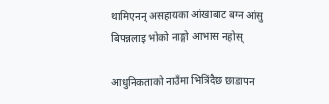थामिएनन् असहायका आंखाबाट बग्न आंसु
बिपन्नलाइ भोको नाङ्गो आभास नहोस्

आधुनिकताको नाउँमा भित्रिंदैछ छाडापन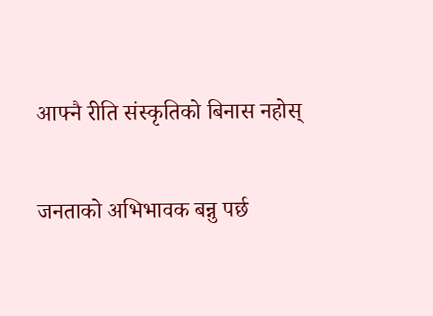आफ्नै रीति संस्कृतिको बिनास नहोस्

जनताको अभिभावक बन्नु पर्छ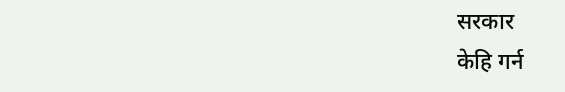सरकार
केहि गर्न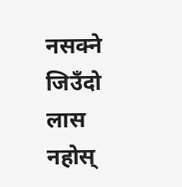नसक्ने जिउँदो लास नहोस्